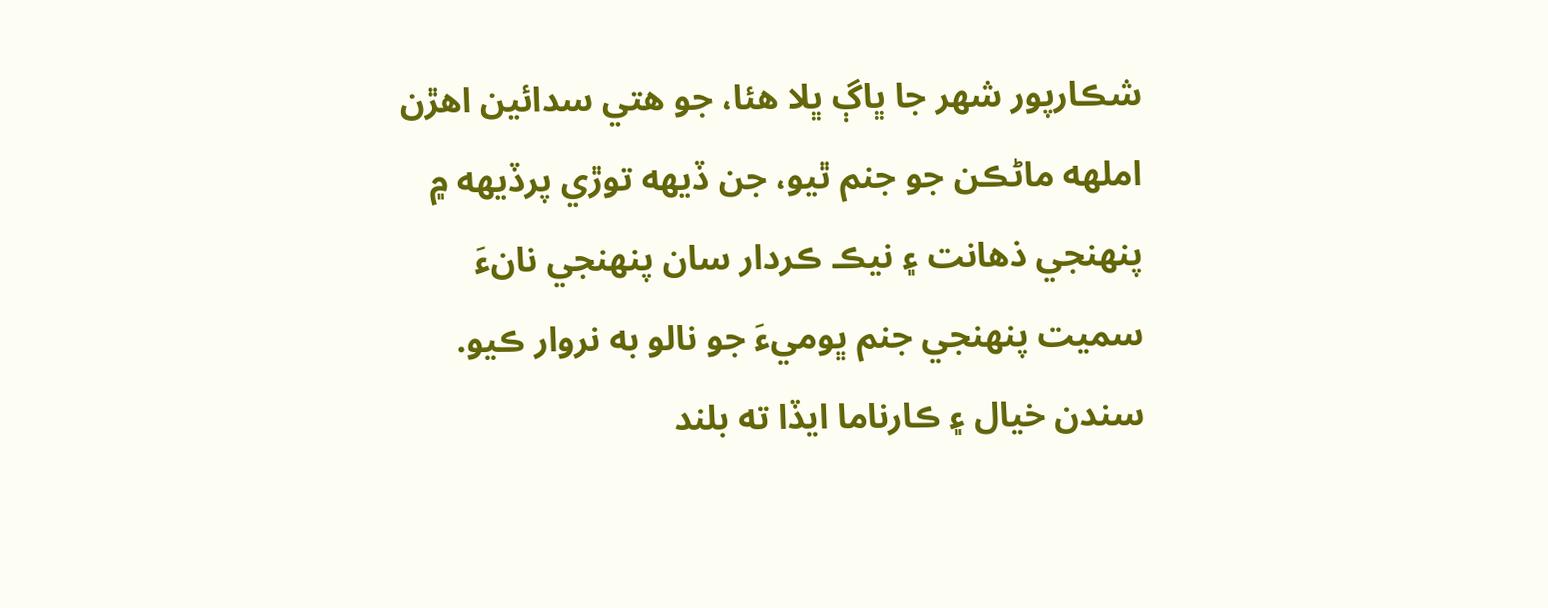شڪارپور شھر جا ڀاڳ ڀلا هئا، جو هتي سدائين اهڙن املھه ماڻڪن جو جنم ٿيو، جن ڏيھه توڙي پرڏيھه ۾ پنھنجي ذهانت ۽ نيڪ ڪردار سان پنھنجي نانءَ سميت پنھنجي جنم ڀوميءَ جو نالو به نروار ڪيو. سندن خيال ۽ ڪارناما ايڏا ته بلند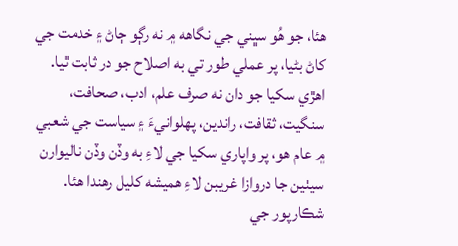هئا، جو هُو سڀني جي نگاھه ۾ نه رڳو ڄاڻ ۽ خدمت جي کاڻ بڻيا، پر عملي طور تي به اصلاح جو در ثابت ٿيا. اهڙي سکيا جو دان نه صرف علم، ادب، صحافت، سنگيت، ثقافت، راندين، پھلوانيءَ ۽ سياست جي شعبي ۾ عام هو، پر واپاري سکيا جي لاءِ به وڏن وڏن ناليوارن سيٺين جا دروازا غريبن لاءِ هميشه کليل رهندا هئا. شڪارپور جي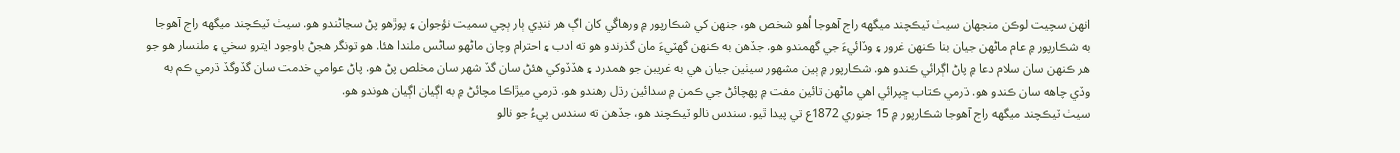انھن سچيت لوڪن منجهان سيٺ ٽيڪچند ميگهه راج آهوجا اُهو شخص هو، جنھن کي شڪارپور ۾ ورهاڱي کان اڳ هر ننڍي ٻار ٻچي سميت نؤجوان ۽ پوڙهو پڻ سڃاڻندو هو. سيٺ ٽيڪچند ميگهه راج آهوجا به شڪارپور ۾ عام ماڻھن جيان بنا ڪنھن غرور ۽ وڏائيءَ جي گهمندو هو. جڏهن به ڪنهن گهٽيءَ مان گذرندو هو ته ادب ۽ احترام وچان ماڻهو ساڻس ملندا هئا. هو تونگر هجڻ باوجود ايترو سخي ۽ ملنسار هو جو هر ڪنھن سان سلام دعا ۾ پاڻ اڳرائي ڪندو هو. شڪارپور ۾ ٻين مشھور سيٺين جيان هي به غريبن جو همدرد ۽ هڏڏوکي هئڻ سان گڏ شهر سان مخلص پڻ هو. پاڻ عوامي خدمت سان گڏوگڏ ڌرمي ڪم به وڏي چاهه سان ڪندو هو. ڌرمي ڪتاب ڇپرائي اهي ماڻھن تائين مفت ۾ پھچائڻ جي ڪمن ۾ سدائين رڌل رهندو هو. ڌرمي ميڙاڪا مچائڻ ۾ به اڳيان اڳيان هوندو هو.
سيٺ ٽيڪچند ميگهه راج آهوجا شڪارپور ۾ 15 جنوري 1872ع تي پيدا ٿيو. سندس نالو ٽيڪچند هو، جڏھن ته سندس پيءُ جو نالو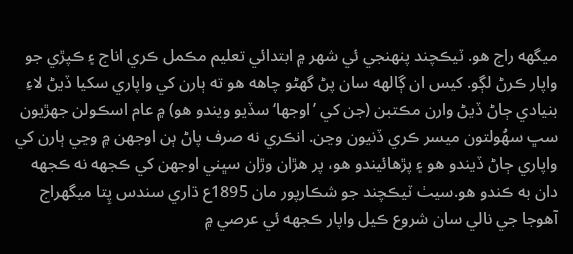ميگهه راج هو. ٽيڪچند پنھنجي ئي شھر ۾ ابتدائي تعليم مڪمل ڪري اناج ۽ ڪپڙي جو واپار ڪرڻ لڳو. کيس ان ڳالهه سان پڻ گهڻو چاھه هو ته ٻارن کي واپاري سکيا ڏيڻ لاءِ بنيادي ڄاڻ ڏيڻ وارن مڪتبن (جن کي ’اوجها‘ سڏيو ويندو هو) ۾ عام اسڪولن جھڙيون سڀ سھُولتون ميسر ڪري ڏنيون وڃن. انڪري نه صرف پاڻ ٻن اوجهن ۾ وڃي ٻارن کي واپاري ڄاڻ ڏيندو هو ۽ پڙھائيندو هو، پر هڙان وڙان سڀني اوجهن کي ڪجهه نه ڪجهه دان به ڪندو هو.سيٺ ٽيڪچند جو شڪارپور مان 1895ع ڌاري سندس پِتا ميگهراج آهوجا جي نالي سان شروع ڪيل واپار ڪجهه ئي عرصي ۾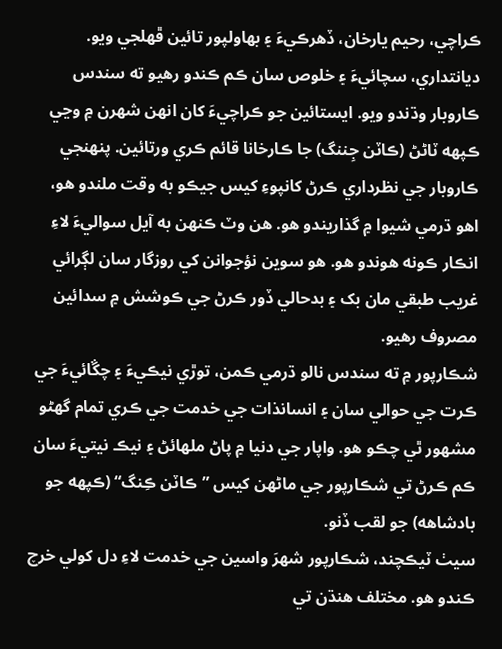ڪراچي، رحيم يارخان، ڏهرڪيءَ ۽ بھاولپور تائين ڦھلجي ويو. ديانتداري، سچائيءَ ۽ خلوص سان ڪم ڪندو رهيو ته سندس ڪاروبار وڌندو ويو. ايستائين جو ڪراچيءَ کان انھن شھرن ۾ وڃي ڪپھه ٽاڻڻ (ڪاٽن جِننگ) جا ڪارخانا قائم ڪري ورتائين. پنھنجي ڪاروبار جي نظرداري ڪرڻ کانپوءِ کيس جيڪو به وقت ملندو هو، اهو ڌرمي شيوا ۾ گذاريندو هو. هن وٽ ڪنھن به آيل سواليءَ لاءِ انڪار ڪونه هوندو هو. هو سوين نؤجوانن کي روزگار سان لڳرائي غريب طبقي مان بک ۽ بدحالي ڏور ڪرڻ جي ڪوشش ۾ سدائين مصروف رهيو.
شڪارپور ۾ ته سندس نالو ڌرمي ڪمن، توڙي نيڪيءَ ۽ چڱائيءَ جي ڪرت جي حوالي سان ۽ انسانذات جي خدمت جي ڪري تمام گهڻو مشھور ٿي چڪو هو. واپار جي دنيا ۾ پاڻ ملھائڻ ۽ نيڪ نيتيءَ سان ڪم ڪرڻ تي شڪارپور جي ماڻھن کيس ”ڪاٽن ڪِنگ“ (ڪپھه جو بادشاهه) جو لقب ڏنو.
سيٺ ٽيڪچند، شڪارپور شھرَ واسين جي خدمت لاءِ دل کولي خرچ ڪندو هو. مختلف هنڌن تي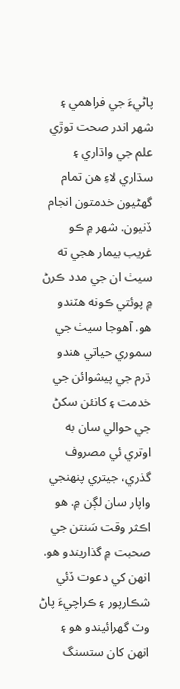پاڻيءَ جي فراهمي ۽ شھر اندر صحت توڙي علم جي واڌاري ۽ سڌاري لاءِ هن تمام گهڻيون خدمتون انجام ڏنيون. شھر ۾ ڪو غريب بيمار هجي ته سيٺ ان جي مدد ڪرڻ ۾ پوئتي ڪونه هٽندو هو. آهوجا سيٺ جي سموري حياتي هندو ڌرم جي پيشوائن جي خدمت ۽ کانئن سکڻ جي حوالي سان به اوتري ئي مصروف گذري، جيتري پنھنجي واپار سان لڳن ۾. هو اڪثر وقت سَنتن جي صحبت ۾ گذاريندو هو. انھن کي دعوت ڏئي شڪارپور ۽ ڪراچيءَ پاڻ وٽ گهرائيندو هو ۽ انھن کان ستسنگ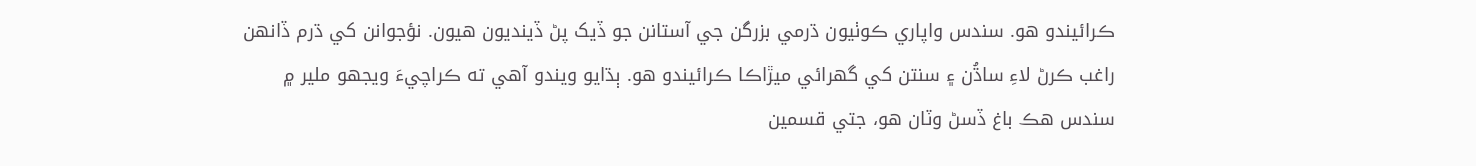ڪرائيندو هو. سندس واپاري ڪوٺيون ڌرمي بزرگن جي آستانن جو ڏيک پڻ ڏينديون هيون. نؤجوانن کي ڌرم ڏانھن راغب ڪرڻ لاءِ ساڌُن ۽ سنتن کي گهرائي ميڙاڪا ڪرائيندو هو. ٻڌايو ويندو آهي ته ڪراچيءَ ويجهو ملير ۾ سندس هڪ باغ ڏسڻ وٽان هو، جتي قسمين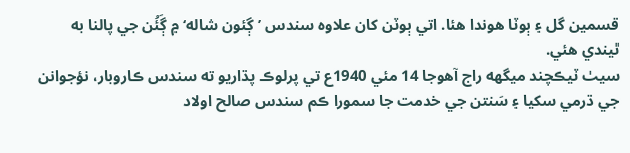قسمين گل ۽ ٻوٽا هوندا هئا. اتي ٻوٽن کان علاوه سندس ’ڳئون شاله‘ ۾ ڳَئُن جي پالنا به ٿيندي هئي.
سيٺ ٽيڪچند ميگهه راج آهوجا 14 مئي 1940ع تي پرلوڪ پڌاريو ته سندس ڪاروبار، نؤجوانن جي ڌرمي سکيا ۽ سَنتن جي خدمت جا سمورا ڪم سندس صالح اولاد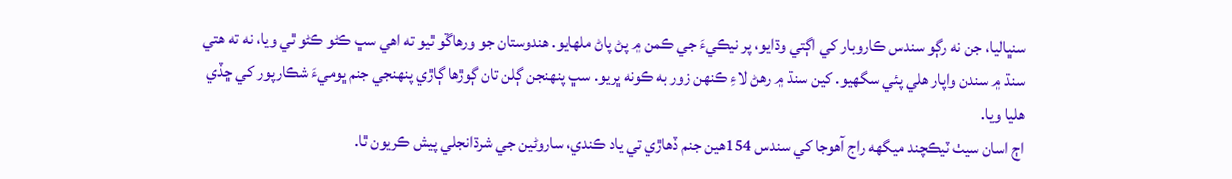سنڀاليا، جن نه رڳو سندس ڪاروبار کي اڳتي وڌايو، پر نيڪيءَ جي ڪمن ۾ پڻ پاڻ ملھايو. هندوستان جو ورهاڱو ٿيو ته اهي سڀ ڪڻو ڪڻو ٿي ويا، نه ته هتي سنڌ ۾ سندن واپار هلي پئي سگهيو. کين سنڌ ۾ رهڻ لاءِ ڪنھن زور به ڪونه ڀريو. سڀ پنھنجن ڳلن تان ڳوڙها ڳاڙي پنھنجي جنم ڀوميءَ شڪارپور کي ڇڏي هليا ويا.
اڄ اسان سيٺ ٽيڪچند ميگهه راج آهوجا کي سندس 154هين جنم ڏهاڙي تي ياد ڪندي، ساروڻين جي شرڌانجلي پيش ڪريون ٿا.